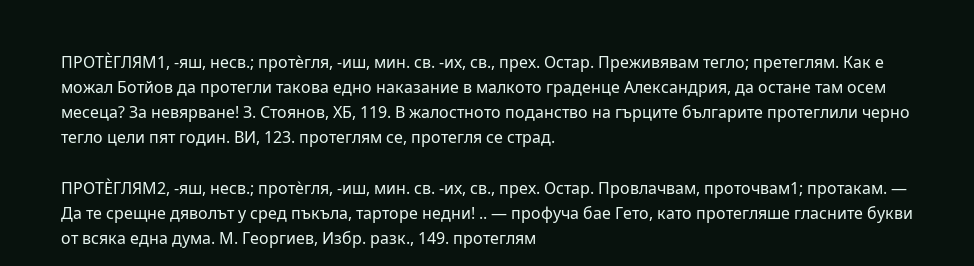ПРОТЀГЛЯМ1, -яш, несв.; протѐгля, -иш, мин. св. -их, св., прех. Остар. Преживявам тегло; претеглям. Как е можал Ботйов да протегли такова едно наказание в малкото граденце Александрия, да остане там осем месеца? За невярване! З. Стоянов, ХБ, 119. В жалостното поданство на гърците българите протеглили черно тегло цели пят годин. ВИ, 123. протеглям се, протегля се страд.

ПРОТЀГЛЯМ2, -яш, несв.; протѐгля, -иш, мин. св. -их, св., прех. Остар. Провлачвам, проточвам1; протакам. — Да те срещне дяволът у сред пъкъла, тарторе недни! .. — профуча бае Гето, като протегляше гласните букви от всяка една дума. М. Георгиев, Избр. разк., 149. протеглям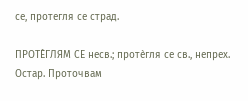се, протегля се страд.

ПРОТЀГЛЯМ СЕ несв.; протѐгля се св., непрех. Остар. Проточвам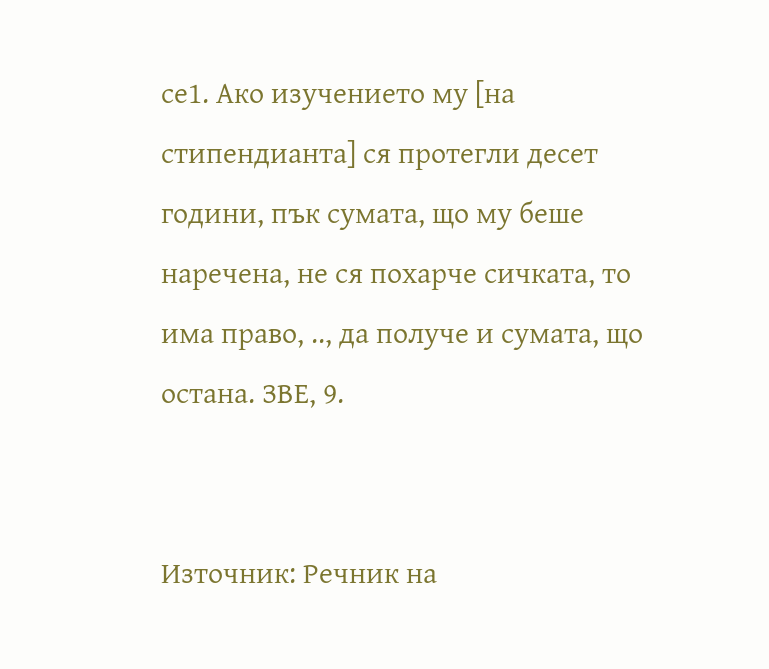се1. Ако изучението му [на стипендианта] ся протегли десет години, пък сумата, що му беше наречена, не ся похарче сичката, то има право, .., да получе и сумата, що остана. ЗВЕ, 9.


Източник: Речник на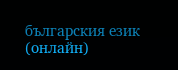българския език (онлайн)